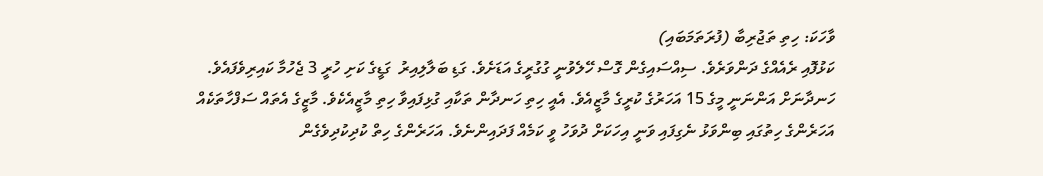ވާހަކަ: ހިތި ތަޖުރިބާ (ފުރަތަމަބައި)
ކަޅުފޮއި ރެއެއްގެ ދަންވަރެވެ. ސިއްސައިގެން ގޮސް ހޭލެވުނީ ގުގުރީގެ އަޑަށެވެ. ގަޑި ބަލާލިއިރު  ގަޑީގެ ކަށި ހުރީ 3 ޖެހުމާ ކައިރިވެފައެވެ. ހަނދާނަށް އަންނަނީ މީގެ 15 އަހަރުގެ ކުރީގެ މާޒީއެވެ. އެއީ ހިތި ހަނދާން ތަކާއި ގުޅިފައިވާ ހިތި މާޒީއެކެވެ. މާޒީގެ އެތައް ސަފްހާތަކެއް އަހަރެންގެ ހިތުގައި ބިންވަޅު ނެގިފައި ވަނީ އިހަކަށް ދުވަހު ވީ ކަމެއް ފަދައިންނެވެ. އަހަރެންގެ ހިތް ކުދިކުދިވެގެން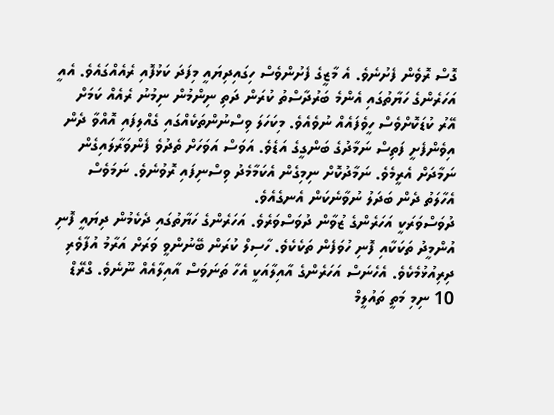ގޮސް ރޮވެން ފެށުނެވެ. އެ މާޒީގެ ފެށުންވެސް ހިގައިދިޔައީ މިފަދަ ކަޅުފޮއި ރެއެއްގައެވެ. އެއީ އަހަރެންގެ ހަޔާތުގައި އެންމެ ބަރުދާސްތު ކުރަން ދަތި ނިންމުން ނިމުނު ރެއެއް ކަމަށް އޭރު ކުޑަކޮށްވެސް ހީވެފައެއް ނުވެއެވެ. މިކަހަލަ ވިސްނުންތަކެއްގައި ގެއްލިފައި އޮއްވާ ދެން އިވެންފެށީ ފަތިސް ނަމާދުގެ ބަންގީގެ އަޑެވެ. އަވަސް އަވަހަށް ތެދުވެ ފެންވަރާލައިގެން ނަމާދަށް އެރީމެވެ. ނަމާދުކޮށް ނިމިގެން އެކަމާމެދު ވިސްނިފައި ރޮވުނެވެ. ނަމަވެސް އެހާލަތު ދެން ބަދަލު ނުވާނެކަން އެނގެއެވެ.
ދުވަސްވަރަކީ އަހަރެންގެ ޒުވާން ދުވަސްވަރެވެ. އަހަރެންގެ ހަޔާތުގައި ދެކެމުން ދިޔައީ ފޮނި އުންމީދު ތަކަކާއި ފޮނި ހުވަފެން ތަކެކެވެ. ހާސިލް ކުރަން ބޭނުންވީ ވަރަށް އަރާމު އުފާވެރި ދިރިއުޅުމެކެވެ. އެހެނަސް އަހަރެންގެ އާއިލާއަކީ އެހާ ތަނަވަސް އާއިލާއެއް ނޫނެވެ. ގްރޭޑް 10 ނިމި މަތީ ތައުލީމް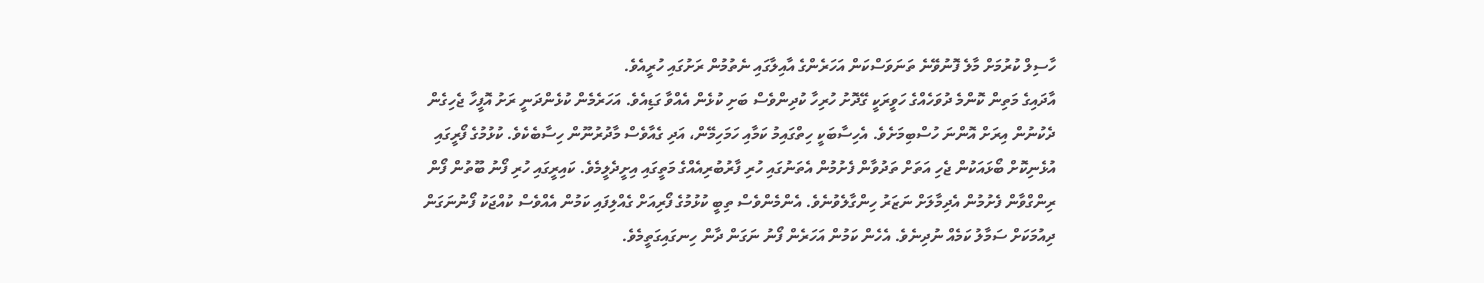ހާސިލް ކުރުމަށް މާލެ ފޮނުވޭނެ ތަނަވަސްކަން އަހަރެންގެ އާއިލާގައި ނެތުމުން ރަށުގައި ހުރީއެވެ.
އާދައިގެ މަތިން ކޮންމެ ދުވަހެއްގެ ހަވީރަކީ ގޭދޮށު ހުރިހާ ކުދިންވެސް ބަށި ކުޅެން އެއްވާ ގަޑިއެވެ. އަހަރެމެން ކުޅެންދަނީ ރަށު އޮފީހާ ޖެހިގެން ދެކުނުން އިރަށް އޮންނަ ހުސްބިމަށެވެ. އެހިސާބަކީ ހިތްގައިމު ކަމާއި ހަމަހިމޭން، އަދި ގެއާވެސް މާދުރުނޫން ހިސާބެކެވެ. ކުޅުމުގެ ފޯރީގައި އުޅެނިކޮށް ބޯޅައަކުން ޖެހި އަތަށް ތަދުވާން ފެށުމުން އެތަނުގައި ހުރި ފާރުބުރިއެއްގެ މަތީގައި އިށީދެލީމެވެ. ކައިރީގައި ހުރި ފޯނު ބޫތުން ފޯން ރިންގްވާން ފެށުމުން އެދިމާލަށް ނަޒަރު ހިންގާލެވުނެވެ. އެންމެންވެސް ތިބީ ކުޅުމުގެ ފޯރިއަށް ގެއްލިފައި ކަމުން އެއްވެސް ކުއްޖަކު ފޯނުނަގަން ދިއުމަކަށް ސަމާލު ކަމެއް ނުދިނެވެ. އެހެން ކަމުން އަހަރެން ފޯނު ނަގަން ދާން ހިނގައިގަތީމެވެ.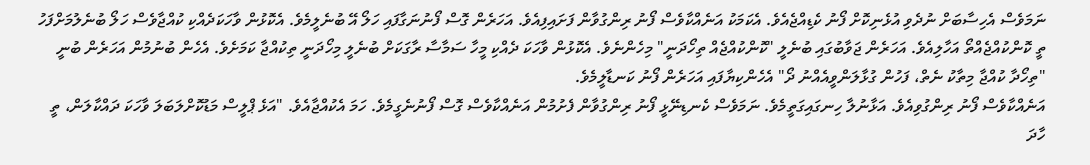ނަމަވެސް އެހިސާބަށް ނުދެވި އުޅެނިކޮށް ފޯނު ކެޑިއްޖެއެވެ. އެކަމަކު އަނެއްކާވެސް ފޯނު ރިންގުވާން ފަށައިފިއެވެ. އަހަރެން ގޮސް ފޯނުނަގާފައި ހަލޯ އޭ ބުނެލީމެވެ. އެކޮޅުން ވާހަކަދެއްކި ކުއްޖާވެސް ހަލޯ ބުނެލުމަށްފަހު ތީ ކޮންކުއްޖެއްތޯ އަހާލިއެވެ. އަހަރެން ޖަވާބުގައި ބުނެލީ "ކޮންކުއްޖެއް ތިހޯދަނީ" މިހެންނެވެ. އެކޮޅުން ވާހަކަ ދެއްކި މީހާ ސަމާސާ ރާގަކަށް ބުނެލީ މިހޯދަނީ ތިކުއްޖާ ކަމަށެވެ. އެހެން ބުނުމުން އަހަރެން ބުނީ "ތިހޯދާ ކުއްޖާ މިތާކު ނެތް، ފަހުން ގުޅާލަންވީއެއްނު ދޯ" އެހެންކިޔާފައި އަހަރެން ފޯނު ކަނޑާލީމެވެ.
އަނެއްކާވެސް ފޯނު ރިންގުވިއެވެ. އަޅާނުލާ ހިނގައިގަތީމެވެ. ނަމަވެސް ކެނޑިނޭޅީ ފޯނު ރިންގުވާން ފެށުމުން އަނެއްކާވެސް ގޮސް ފޯނުނެގީމެވެ. ހަމަ އެކުއްޖާއެވެ. "އަޅެ ޕްލީސް މަޑުކޮށްލަބަލަ ވާހަކަ ދައްކާލަން، ތީ ހާދަ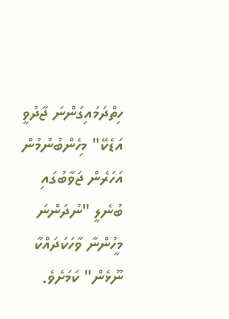ހިތްދަމައިގަންނަ ޖާދުވީ އަޑެކޭ" މިހެންބުނުމުން އަހަރެން ޖަވާބުގައި ބުނެލީ "ނުދަންނަ މީހުންނާ ވާހަކަދައްކާ ނޫޅެން" ކަމަށެވެ.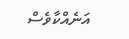އަނެއްކާވެސް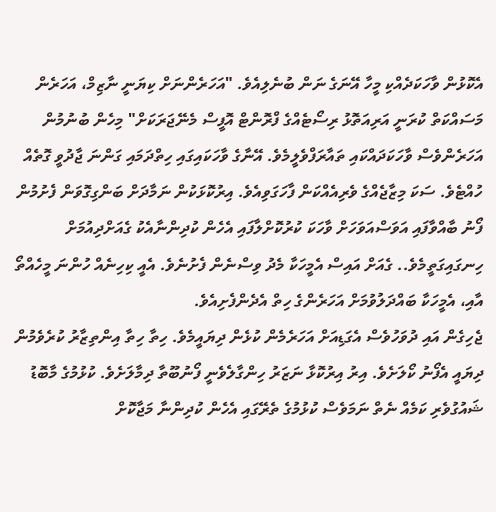އެކޮޅުން ވާހަކަދެއްކި މީހާ އޭނަގެ ނަން ބުނެލިއެވެ. "އަހަރެންނަށް ކިޔަނީ ނާޒިމް، އަހަރެން މަސައްކަތް ކުރަނީ އަރިއަތޮޅު ރިސޯޓެއްގެ ފްރޮންޓް އޮފީސް މެނޭޖަރަކަށް" މިހެން ބުނުމުން އަހަރެންވެސް ވާހަކަދައްކައި ތައާރަފްވެލީމެވެ. އޭނާގެ ވާހަކައިގައި ހިތްދަމައި ގަންނަ ޖާދުވީ ގޮތެއް ހުއްޓެވެ. ސަކަ މިޒާޖެއްގެ ވެރިއެއްކަން ފާހަގަވިއެވެ. އިރުކޮޅަކުން ނަމާދަށް ބަންގިގޮވަން ފެށުމުން ފޯނު ބާއްވާފައި އަވަސްއަވަހަށް ވާހަކަ ކުރުކޮށްލާފައި އެހެން ކުދިންނާއެކު ގެއަށްދިއުމަށް ހިނގައިގަތީމެވެ.. ގެއަށް އައިސް އެމީހަކާ މެދު ވިސްނެން ފެށުނެވެ. އެއީ ކިހިނެއް ހުންނަ މީހެއްތޯ އާއި، އެމީހަކާ ބައްދަލުވުމަށް އަހަރެންގެ ހިތް އެދެންފެށިއެވެ.
ޖެހިގެން އައި ދުވަހުވެސް އެގަޑިއަށް އަހަރެމެން ކުޅެން ދިޔައީމެވެ. ހިތާ ހިތާ އިންތިޒާރު ކުރެވެމުން ދިޔައީ އެފޯނު ކޯލަށެވެ. އިރު އިރުކޮޅާ ނަޒަރު ހިންގާލެވެނީ ފޯނުބޫތާ ދިމާލަށެވެ. ކުޅުމުގެ މާބޮޑު ޝައުގުވެރި ކަމެއް ނެތް ނަމަވެސް ކުޅުމުގެ ތެރޭގައި އެހެން ކުދިންނާ މަޖާކޮށް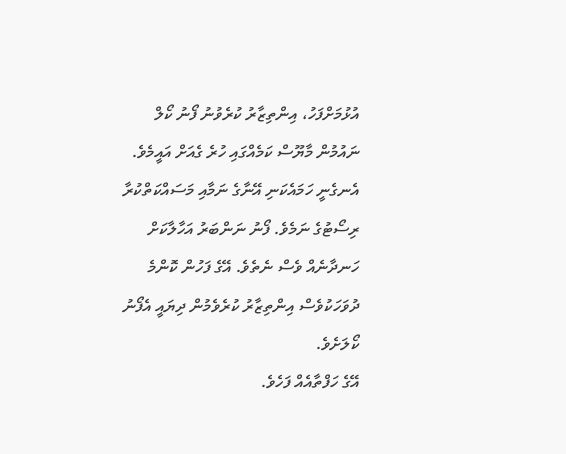އުޅުމަށްފަހު، އިންތިޒާރު ކުރެވުނު ފޯނު ކޯލް ނައުމުން މާޔޫސް ކަމެއްގައި ހުރެ ގެއަށް އައީމެވެ. އެނގެނީ ހަމައެކަނި އޭނާގެ ނަމާއި މަސައްކަތްކުރާ ރިސޯޓުގެ ނަމެވެ. ފޯނު ނަންބަރު އަހާލާކަށް ހަނދާނެއް ވެސް ނެތެވެ. އޭގެ ފަހުން ކޮންމެ ދުވަހަކުވެސް އިންތިޒާރު ކުރެވެމުން ދިޔައީ އެފޯނު ކޯލަށެވެ.
އޭގެ ހަފްތާއެއް ފަހެވެ.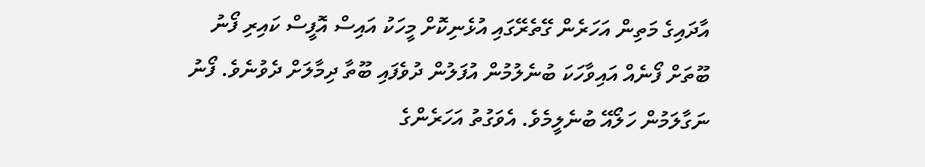އާދައިގެ މަތިން އަހަރެން ގޭތެރޭގައި އުޅެނިކޮށް މީހަކު އައިސް އޮފީސް ކައިރި ފޯނު ބޫތަށް ފޯނެއް އައިވާހަކަ ބުނެލުމުން އުފަލުން ދުވެފައި ބޫތާ ދިމާލަށް ދެވުނެވެ. ފޯނު ނަގާލަމުން ހަލޯއޭ ބުނެލީމެވެ. އެވަގުތު އަހަރެންގެ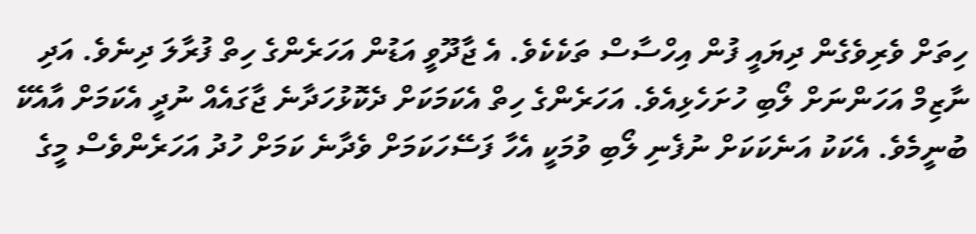ހިތަށް ވެރިވެގެން ދިޔައީ ފުން އިހްސާސް ތަކެކެވެ. އެ ޖާދޫވީ އަޑުން އަހަރެންގެ ހިތް ފުރާލަ ދިނެވެ. އަދި ނާޒިމް އަހަންނަށް ލޯބި ހުށަހެޅިއެވެ. އަހަރެންގެ ހިތް އެކަމަކަށް ދެކޮޅުހަދާނެ ޖާގައެއް ނުދީ އެކަމަށް އާއެކޭ ބުނީމެވެ. އެކަކު އަނެކަކަށް ނުފެނި ލޯބި ވުމަކީ އެހާ ފަސޭހަކަމަށް ވެދާނެ ކަމަށް ހުދު އަހަރެންވެސް މީގެ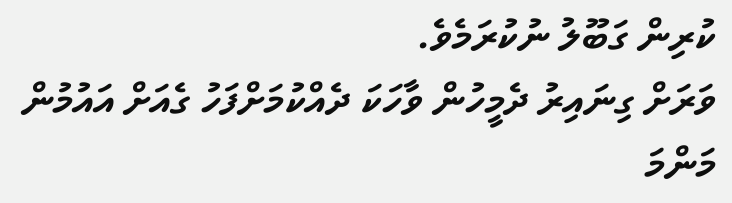ކުރިން ގަބޫލު ނުކުރަމެވެ.
ވަރަށް ގިނައިރު ދެމީހުން ވާހަކަ ދެއްކުމަށްފަހު ގެއަށް އައުމުން މަންމަ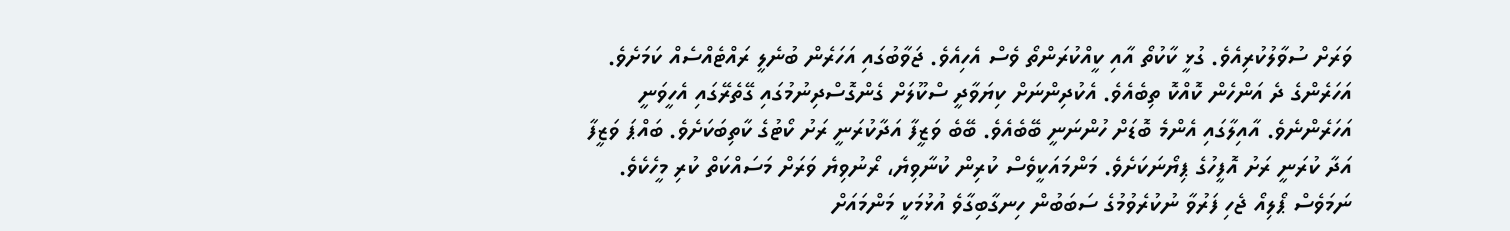ވަރަށް ސުވާލުކުރިއެވެ. ގުޅީ ކާކުތޯ އާއި ކީއްކުރަންތޯ ވެސް އެހިއެވެ. ޖަވާބުގައި އަހަރެން ބުނެލީ ރައްޓެއްސެއް ކަމަށެވެ. އަހަރެންގެ ދެ އަންހެން ކޮއްކޮ ތިބެއެވެ. އެކުދިންނަށް ކިޔަވާދީ ސްކޫލަށް ގެންގޮސްދިނުމުގައި ގޭތެރޭގައި އެހީވަނީ އަހަރެންނެވެ. އާއިލާގައި އެންމެ ބޮޑަށް ހުންނަނީ ބޭބެއެވެ. ބޭބެ ވަޒީފާ އަދާކުރަނީ ރަށު ކޯޓުގެ ކާތިބަކަށެވެ. ބައްޕަ ވަޒީފާ އަދާ ކުރަނީ ރަށު އޮފީހުގެ ޕިޔޯނަކަށެވެ. މަންމައަކީވެސް ކުރިން ކުނާވިޔެ، ރޯނުވިޔެ ވަރަށް މަސައްކަތް ކުރި މީހެކެވެ. ނަމަވެސް ޕޯލިއޯ ޖެހި ފަރުވާ ނުކުރެވުމުގެ ސަބަބުން ހިނގާބިގާވެ އުޅުމަކީ މަންމައަށް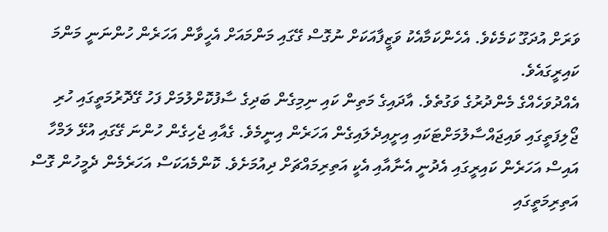ވަރަށް އުދަގޫ ކަމެކެވެ. އެހެންކަމާއެކު ވަޒީފާއަކަށް ނުގޮސް ގޭގައި މަންމައަށް އެހީވާން އަހަރެން ހުންނަނީ މަންމަ ކައިރީގައެވެ.
އެއްދުވަހެއްގެ މެންދުރުގެ ވަގުތެވެ. އާދައިގެ މަތިން ކައި ނިމިގެން ބަދިގެ ސާފުކޮށްލުމަށް ފަހު ގޭދޮރުމަތީގައި ހުރި ޖޯލިފަތީގައި ވައިޖައްސާލުމަށްޓަކައި އިށީއިދެލައިގެން އަހަރެން އިނީމެވެ. ގެއާއި ޖެހިގެން ހުންނަ ގޭގައި އުޅޭ ލަމްހާ އައިސް އަހަރެން ކައިރީގައި އެދުނީ އެނާއާއި އެކީ އަތިރިމައްޗަށް ދިއުމަށެވެ. ކޮންމެއަކަސް އަހަރެމެން ދެމީހުން ގޮސް އަތިރިމަތީގައި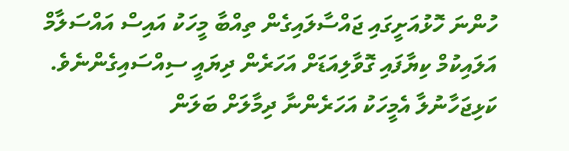ހުންނަ ހޮޅުއަށީގައި ޖައްސާލައިގެން ތިއްބާ މީހަކު އައިސް އައްސަލާމް އަލައިކުމް ކިޔާފައި ގޮވާލިއަޑަށް އަހަރެން ދިޔައީ ސިއްސައިގެންނެވެ. ކަޅިޖަހާނުލާ އެމީހަކު އަހަރެންނާ ދިމާލަށް ބަލަން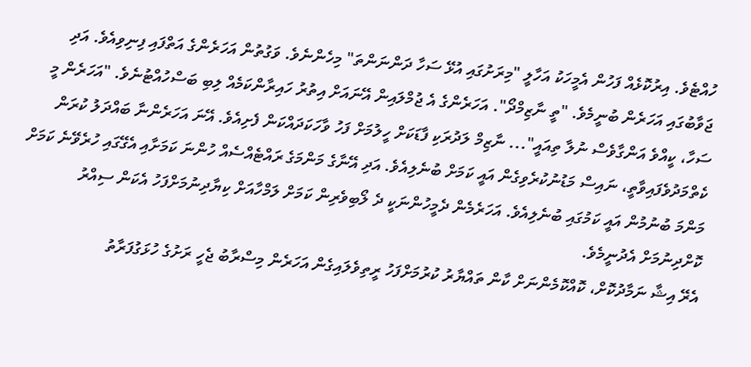ހުއްޓެވެ. އިރުކޮޅެއް ފަހުން އެމީހަކު އަހާލީ "މިރަށުގައި އުޅޭ ސަހާ ދަންނަންތަ" މިހެންނެވެ. ވަގުތުން އަހަރެންގެ އަތްފައި ފިނިވިއެވެ. އަދި ޖަވާބުގައި އަހަރެން ބުނީމެވެ. "ތީ ނާޒިމްދޯ". އަހަރެންގެ އެ ޖުމްލައިން އޭނައަށް އިތުރު ހައިރާންކަމެއް ލިބި ބަސްހުއްޓުނެވެ. "އަހަރެން މީ ސަހާ، ކީއްވެ އަންގާވެސް ނުލާ ތިއައީ"... ނާޒިމް ލަދުރަކި ފާޑަކަށް ހީލުމަށް ފަހު ވާހަކަދައްކަން ފެށިއެވެ. އޭނަ އަހަރެންނާ ބައްދަލު ކުރަން ކެތްމަދުވެފައިވާތީ، ނައިސް މަޑުނުކުރެވިގެން އައީ ކަމަށް ބުނެލިއެވެ. އަދި އޭނާގެ މަންމަގެ ރައްޓެއްސެއް ހުންނަ ކަމަށާއި އެގޭގައި ހުރެވޭނެ ކަމަށް މަންމަ ބުނުމުން އައީ ކަމުގައި ބުނެލިއެވެ. އަހަރެމެން ދެމީހުންނަކީ ދެ ލޯބިވެރިން ކަމަށް ލަމްހާއަށް ކިޔާދިނުމަށްފަހު އެކަން ސިއްރު ކޮށްދިނުމަށް އެދުނީމެވެ.
އެރޭ އިޝާ ނަމާދުކޮށް، ކޮއްކޮމެންނަށް ކާން ތައްޔާރު ކުރުމަށްފަހު ރީތިވެލައިގެން އަހަރެން މިސްރާބު ޖެހީ ރަށުގެ ހުޅަގުފަރާތު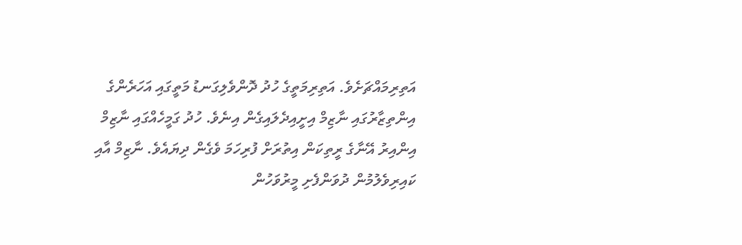އަތިރިމައްޗަށެވެ. އަތިރިމަތީގެ ހުދު ދޮންވެލިގަނޑު މަތީގައި އަހަރެންގެ އިންތިޒާރުގައި ނާޒިމް އިށީއިދެލައިގެން އިނެވެ. ހުދު ގަމީހެއްގައި ނާޒިމް އިންއިރު އޭނާގެ ރީތިކަން އިތުރަށް ފުރިހަމަ ވެގެން ދިޔައެވެ. ނާޒިމް އާއި ކައިރިވެލުމުން ދުވަންފެށި މީރުވަހުން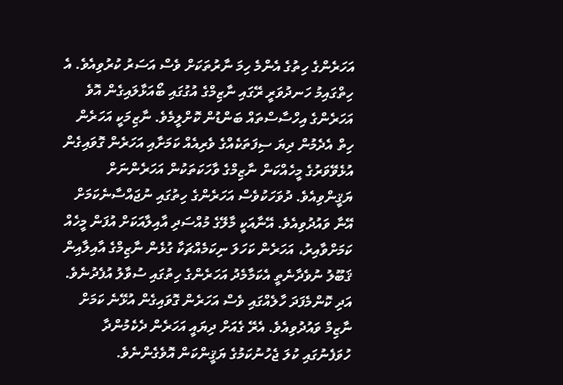އަހަރެންގެ ހިތުގެ އެންމެ ހިމަ ނާރުތަކަށް ވެސް އަސަރު ކުރުވިއެވެ. އެ ހިތްގައިމު ހަނދުވަރީ ރޭގައި ނާޒިމްގެ އުގުގައި ބޯއަޅާލައިގެން އޮވެ އަހަރެންގެ އިހްސާސްތައް ބަންޑުން ކޮށްލީމެވެ. ނާޒިމަކީ އަހަރެން ހިތް އެދެމުން ދިޔަ ސިފަތަކެއްގެ ވެރިއެއް ކަމަށާއި އަހަރެން ގޮވައިގެން އުޅެވޭވަރުގެ މީހެއްކަން ނާޒިމްގެ ވާހަކަތަކުން އަހަރެންނަށް ޔަޤީންވިއެވެ. ދުވަހަކުވެސް އަހަރެންގެ ހިތުގައި ނުޖައްސާނެކަމަށް އޭނާ ވައުދުވިއެވެ. އޭނާއަކީ މާލޭގެ މުއްސަދި އާއިލާއަކަށް އުފަން މީހެއް ކަމަށްވާއިރު، އަހަރެން ކަހަލަ ނިކަމެއްޗަކާ ގުޅެން ނާޒިމްގެ އާއިލާއިން ޤަބޫލު ނުވެދާނެތީ އެކަމާމެދު އަހަރެންގެ ހިތުގައި ސުވާލު އުފެދުނެވެ. އަދި ކޮންމެފަދަ ހާލެއްގައި ވެސް އަހަރެން ގޮވައިގެން އުޅޭނެ ކަމަށް ނާޒިމް ވައުދުވިއެވެ. އެރޭ ގެއަށް ދިޔައީ އަހަރެން ދެކެމުންދާ ހުވަފެނުގައި ކުލަ ޖެހުނުކަމުގެ ޔަޤީންކަން އޮވެގެންނެވެ.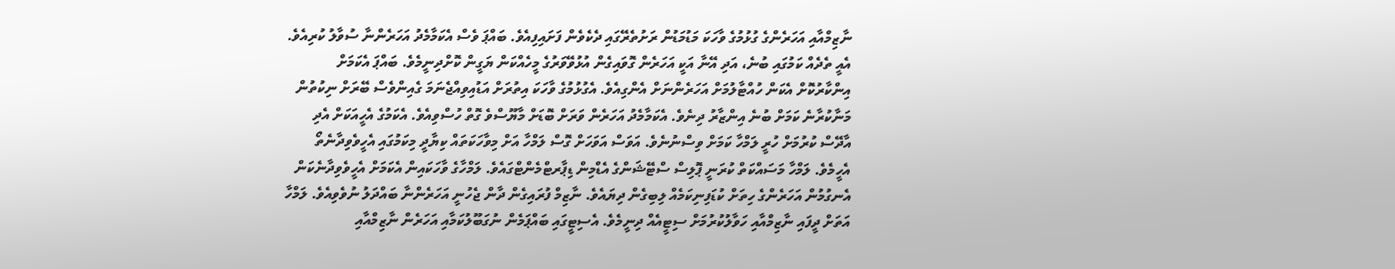ނާޒިމްއާއި އަހަރެންގެ ގުޅުމުގެ ވާހަކަ މަޑުމަޑުން ރަށުތެރޭގައި ދެކެވެން ފަށައިފިއެވެ. ބައްޕަ ވެސް އެކަމާމެދު އަހަރެންނާ ސުވާލު ކުރިއެވެ. އެއީ ތެދެއް ކަމުގައި ބުނެ، އަދި އޭނާ އަކީ އަހަރެން ގޮވައިގެން އުޅުވޭވަރުގެ މީހެއްކަން ޔަގީން ކޮށްދިނީމެވެ. ބައްޕަ އެކަމަށް އިންކާރުކޮށް އެކަން ހުއްޓާލުމަށް އަހަރެންނަށް އެންގިއެވެ. އެގުޅުމުގެ ވާހަކަ އިތުރަށް އަޑުއިވިއްޖެނަމަ ގެއިންވެސް ބޭރަށް ނިކުތުން މަނާކުރާނެ ކަމަށް ބުނެ އިންޒާރު ދިނެވެ. އެކަމާމެދު އަހަރެން ވަރަށް ބޮޑަށް މާޔޫސްވެ ގޮތް ހުސްވިއެވެ. އެކަމުގެ އެހީއަކަށް އެދި އާދޭސް ކުރުމަށް ހުރީ ލަމްހާ ކަމަށް ވިސްނުނެވެ. އަވަސް އަވަހަށް ގޮސް ލަމްހާ އަށް މިވާހަކަތައް ކިޔާދީ މިކަމުގައި އެހީވެވިދާނެތޯ އެހީމެވެ. ލަމްހާ މަސައްކަތް ކުރަނީ ޕޮލިސް ސްޓޭޝަންގެ އެޑްމިން ޑިޕާރޓްމެންޓްގައެވެ. ލަމްހާގެ ވާހަކައިން އެކަމަށް އެހީވެވިދާނެކަން އެނގުމުން އަހަރެންގެ ހިތަށް ކުޑަފިނިކަމެއް ލިބިގެން ދިޔައެވެ. ނާޒިމް ފުރައިގެން ދާން ޖެހުނީ އަހަރެންނާ ބައްދަލު ނުވެވިއެވެ. ލަމްހާ އަތަށް ދީފައި ނާޒިމްއާއި ހަވާލުކުރުމަށް ސިޓީއެއް ދިނީމެވެ. އެސިޓީގައި ބައްޕަމެން ނުގަބޫލުކަމާއި އަހަރެން ނާޒިމްއާއި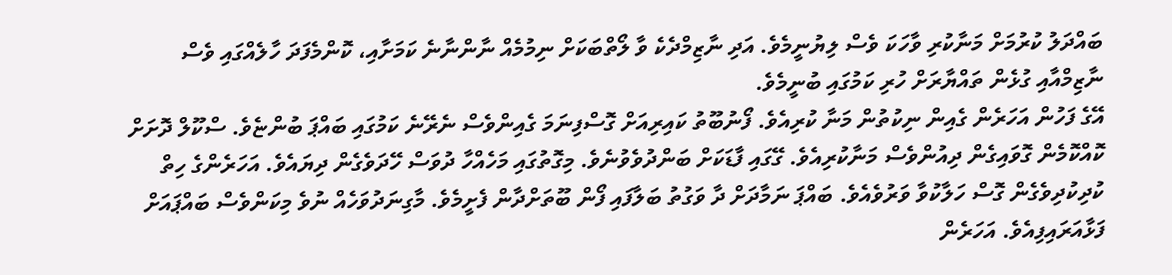ބައްދަލު ކުރުމަށް މަނާކުރި ވާހަކަ ވެސް ލިޔުނީމެވެ. އަދި ނާޒިމްދެކެ ވާ ލޯތްބަކަށް ނިމުމެއް ނާންނާނެ ކަމަށާއި، ކޮންމެފަދަ ހާލެއްގައި ވެސް ނާޒިމްއާއި ގުޅެން ތައްޔާރަށް ހުރި ކަމުގައި ބުނީމެވެ.
އޭގެ ފަހުން އަހަރެން ގެއިން ނިކުތުން މަނާ ކުރިއެވެ. ފޯނުބޫތު ކައިރިއަށް ގޮސްފިނަމަ ގެއިންވެސް ނެރޭނެ ކަމުގައި ބައްޕަ ބުންޏެވެ. ސްކޫލް ދޮށަށް ކޮއްކޮމެން ގޮވައިގެން ދިއުންވެސް މަނާކުރިއެވެ. ގޭގައި ފާޑަކަށް ބަންދުވެވުނެވެ. މިގޮތުގައި މަހެއްހާ ދުވަސް ހޭދަވެގެން ދިޔައެވެ. އަހަރެންގެ ހިތް ކުދިކުދިވެގެން ގޮސް ހަލާކުވާ ވަރުވެއެވެ. ބައްޕަ ނަމާދަށް ދާ ވަގުތު ބަލާފައި ފޯން ބޫތަށްދާން ފެށީމެވެ. މާގިނަދުވަހެއް ނުވެ މިކަންވެސް ބައްޕައަށް ފަޅާއަރައިފިއެވެ. އަހަރެން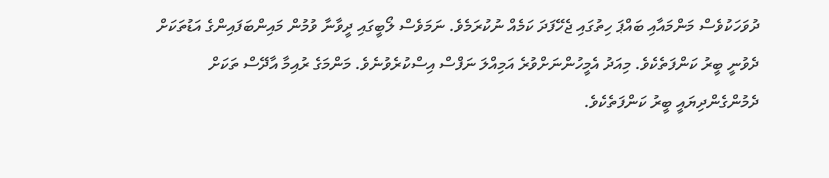ދުވަހަކުވެސް މަންމައާއި ބައްޕަ ހިތުގައި ޖެހޭފަދަ ކަމެއް ނުކުރަމެވެ. ނަމަވެސް ލޯބީގައި ދީވާނާ ވުމުން މައިންބަފައިންގެ އަޑުތަކަށް ދެވުނީ ބީރު ކަންފަތެކެވެ. މިއަދު އެމީހުންނަށްވުރެ އަމިއްލަ ނަފްސް އިސްކުރެވުނެވެ. މަންމަގެ ރުއިމާ އާދޭސް ތަކަށް ދެމުންގެންދިޔައީ ބީރު ކަންފަތެކެވެ.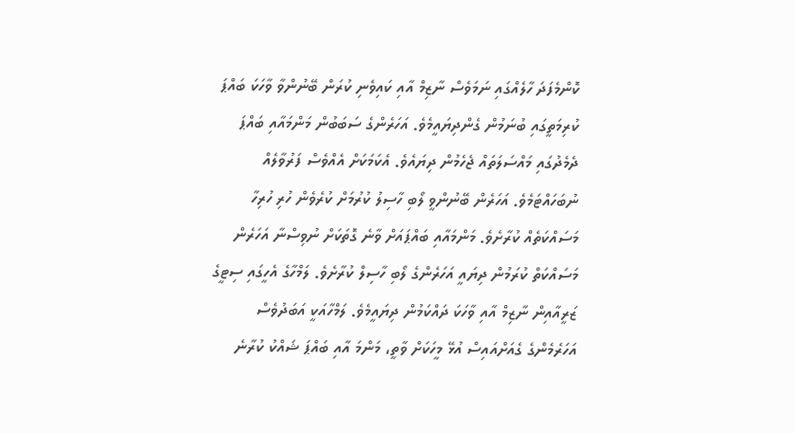ކޮންމެފަދަ ހާލެއްގައި ނަމަވެސް ނާޒިމް އާއި ކައިވެނި ކުރަން ބޭނުންވާ ވާހަކަ ބައްޕަ ކުރިމަތީގައި ބުނަމުން ގެންދިޔައީމެވެ. އަހަރެންގެ ސަބަބުން މަންމައާއި ބައްޕަ ދެމެދުގައި މައްސަލަތައް ޖެހެމުން ދިޔައެވެ. އެކަމަކަށް އެއްވެސް ފަރުވާލެއް ނުބަހައްޓަމެވެ. އަހަރެން ބޭނުންވީ ލޯބި ހާސިލު ކުރުމަށް ކުރެވެން ހުރި ހުރިހާ މަސައްކަތެއް ކުރާށެވެ. މަންމައާއި ބައްޕައަށް ވާނެ ގޮތަކަށް ނުވިސްނާ އަހަރެން މަސައްކަތް ކުރަމުން ދިޔައީ އަހަރެންގެ ލޯބި ހާސިލް ކުރާށެވެ. ލަމްހާގެ އެހީގައި ސިޓީގެ ޒަރީއާއިން ނާޒިމް އާއި ވާހަކަ ދައްކަމުން ދިޔައީމެވެ. ލަމްހާއަކީ އަބަދުވެސް އަހަރެމެންގެ ގެއަށްއައިސް އުޅޭ މީހަކަށް ވާތީ، މަންމަ އާއި ބައްޕަ ޝައްކު ކުރާނެ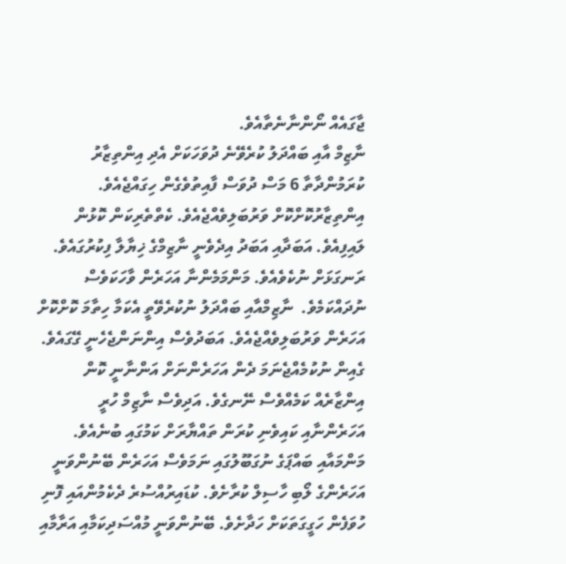ޖާގައެއް ނޯންނާނެތާއެވެ.
ނާޒިމް އާއި ބައްދަލު ކުރެވޭނެ ދުވަހަކަށް އެދި އިންތިޒާރު ކުރަމުންދާތާ 6 މަސް ދުވަސް ފާއިތުވެގެން ހިގައްޖެއެވެ. އިންތިޒާރުކޮށްކޮށް ވަރުބަލިވެއްޖެއެވެ. ކެތްތެރިކަން ކޮޅުން ލައިފިއެވެ. އަބަދާއި އަބަދު އިދެވެނީ ނާޒިމްގެ ޚިޔާލާ ފިކުރުގައެވެ. ރަނގަޅަށް ނުކެވެއެވެ. މަންމަމެންނާ އަހަރެން ވާހަކަވެސް ނުދައްކަމެވެ.  ނާޒިމްއާއި ބައްދަލު ނުކުރެވޭތީ އެކަމާ ހިތާމަ ކޮށްކޮށް އަހަރެން ވަރުބަލިވެއްޖެއެވެ. އަބަދުވެސް އިންނަންޖެހެނީ ގޭގައެވެ. ގެއިން ނުކުމެއްޖެނަމަ ދެން އަހަރެންނަށް އަންނާނީ ކޮން އިންޒާރެއް ކަމެއްވެސް ނޭނގެވެ. އަދިވެސް ނާޒިމް ހުރީ އަހަރެންނާއި ކައިވެނި ކުރަން ތައްޔާރަށް ކަމުގައި ބުނެއެވެ. މަންމައާއި ބައްޕަގެ ނުގަބޫލުގައި ނަމަވެސް އަހަރެން ބޭނުންވަނީ އަހަރެންގެ ލޯބި ހާސިލް ކުރާށެވެ. ކުޑައިރުއްސުރެ ދެކެމުންއައި ފޮނި ހުވަފެން ހަގީގަތަކަށް ހަދާށެވެ. ބޭނުންވަނީ މުއްސަދިކަމާއި އަރާމާއި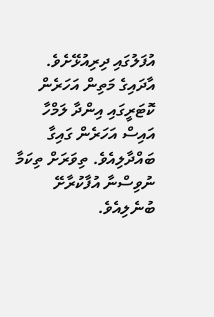އުފަލުގައި ދިރިއުޅޭށެވެ.
އާދައިގެ މަތިން އަހަރެން ކޮޓަރީގައި އިންދާ ލަމްހާ އައިސް އަހަރެން ގައިގާ ބައްދާލިއެވެ. ތިވަރަށް ތިކަމާ ނުވިސްނާ އުފާކުރާށޭ ބުނެލިއެވެ.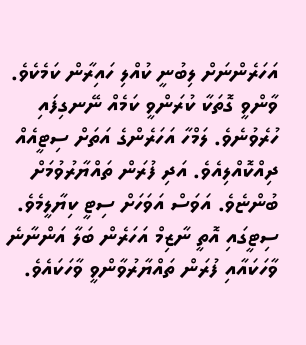އަހަރެންނަށް ލިބުނީ ކުއްލި ހައިރާން ކަމެކެވެ. ވާންވީ ގޮތަކާ ކުރަންވީ ކަމެއް ނޭނގިފައި ހުރެވުނެވެ. ލަމްހާ އަހަރެންގެ އަތަށް ސިޓީއެއް ދިއްކޮއްލިއެވެ. އަދި ފުރަން ތައްޔާރުވުމަށް ބުންޏެވެ. އަވަސް އަވަހަށް ސިޓީ ކިޔާލީމެވެ. ސިޓީގައި އޮތީ ނާޒިމް އަހަރެން ބަލާ އަންނާނެ ވާހަކައާއި ފުރަން ތައްޔާރުވާންވީ ވާހަކައެވެ.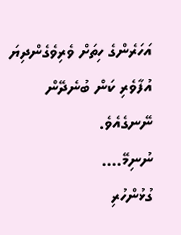އަހަރެންގެ ހިތަށް ވެރިވެގެންދިޔަ އުފާވެރި ކަން ބުނެދޭން ނޭނގެއެވެ.
ނުނިމޭ....
ގުޅުންހުރި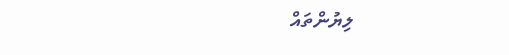ލިޔުންތައް